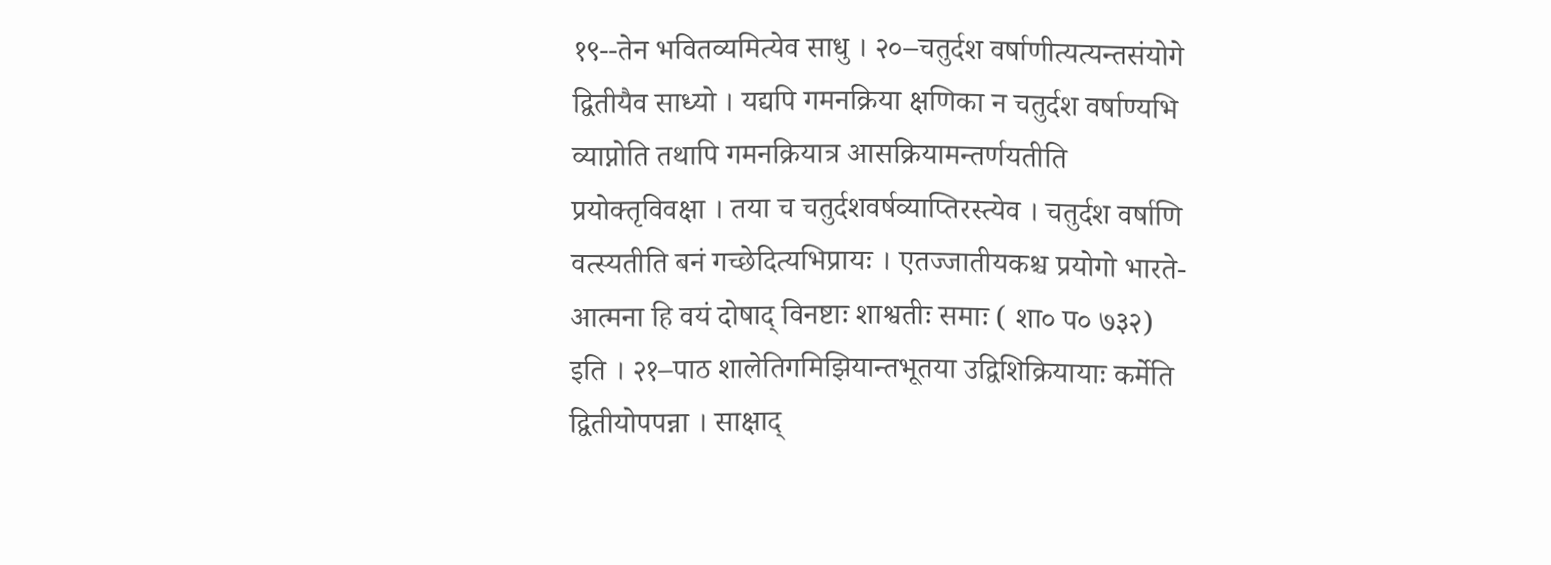१९--तेन भवितव्यमित्येव साधु । २०–चतुर्दश वर्षाणीत्यत्यन्तसंयोगे द्वितीयैव साध्यो । यद्यपि गमनक्रिया क्षणिका न चतुर्दश वर्षाण्यभि व्याप्नोति तथापि गमनक्रियात्र आसक्रियामन्तर्णयतीति प्रयोक्तृविवक्षा । तया च चतुर्दशवर्षव्याप्तिरस्त्येव । चतुर्दश वर्षाणि वत्स्यतीति बनं गच्छेदित्यभिप्रायः । एतज्जातीयकश्च प्रयोगो भारते-आत्मना हि वयं दोषाद् विनष्टाः शाश्वतीः समाः ( शा० प० ७३२) इति । २१–पाठ शालेतिगमिझियान्तभूतया उद्विशिक्रियायाः कर्मेति द्वितीयोपपन्ना । साक्षाद्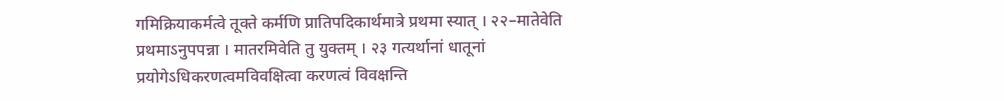गमिक्रियाकर्मत्वे तूक्ते कर्मणि प्रातिपदिकार्थमात्रे प्रथमा स्यात् । २२–मातेवेति प्रथमाऽनुपपन्ना । मातरमिवेति तु युक्तम् । २३ गत्यर्थानां धातूनां प्रयोगेऽधिकरणत्वमविवक्षित्वा करणत्वं विवक्षन्ति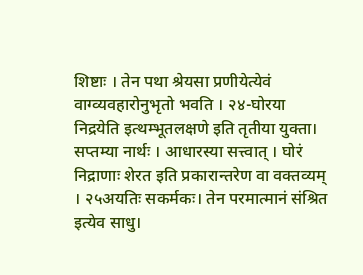शिष्टाः । तेन पथा श्रेयसा प्रणीयेत्येवं वाग्व्यवहारोनुभृतो भवति । २४-घोरया निद्रयेति इत्थम्भूतलक्षणे इति तृतीया युक्ता। सप्तम्या नार्थः । आधारस्या सत्त्वात् । घोरं निद्राणाः शेरत इति प्रकारान्तरेण वा वक्तव्यम् । २५अयतिः सकर्मकः। तेन परमात्मानं संश्रित इत्येव साधु।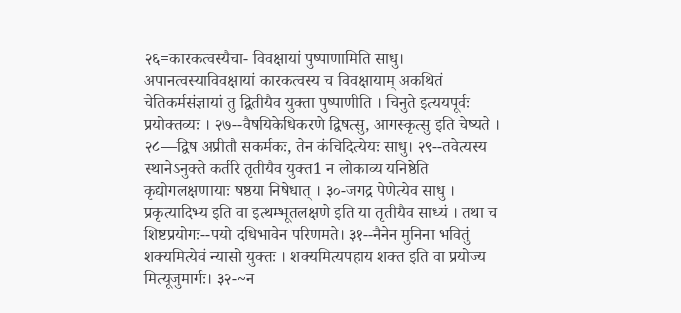२६=कारकत्वस्यैचा- विवक्षायां पुष्पाणामिति साधु। अपानत्वस्याविवक्षायां कारकत्वस्य च विवक्षायाम् अकथितं चेतिकर्मसंज्ञायां तु द्वितीयैव युक्ता पुष्पाणीति । चिनुते इत्ययपूर्वः प्रयोक्तव्यः । २७--वैषयिकेधिकरणे द्विषत्सु, आगस्कृत्सु इति चेष्यते । २८—द्विष अप्रीतौ सकर्मकः, तेन कंचिदित्येयः साधु। २९--तवेत्यस्य स्थानेऽनुक्ते कर्तरि तृतीयैव युक्त1 न लोकाव्य यनिष्ठेति कृद्योगलक्षणायाः षष्ठया निषेधात् । ३०-जगद्र पेणेत्येव साधु । प्रकृत्यादिभ्य इति वा इत्थम्भूतलक्षणे इति या तृतीयैव साध्यं । तथा च शिष्टप्रयोगः--पयो दधिभावेन परिणमते। ३१--नैनेन मुनिना भवितुं शक्यमित्येवं न्यासो युक्तः । शक्यमित्यपहाय शक्त इति वा प्रयोज्य मित्यूजुमार्गः। ३२-~न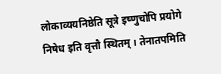लोकाव्ययनिष्ठेति सूत्रे इष्णुचोपि प्रयोगे निषेध इति वृत्तौ स्थितम् । तेनातपमिति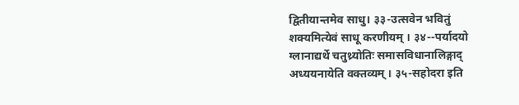द्वितीयान्तमेव साधु। ३३-उत्सवेन भवितुं शक्यमित्येवं साधू करणीयम् । ३४--पर्यादयो ग्लानाद्यर्थे चतुथ्र्योतिः समासविधानालिङ्गाद् अध्ययनायेति वक्तव्यम् । ३५-सहोदरा इति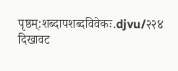पृष्ठम्:शब्दापशब्दविवेकः.djvu/२२४
दिखावट